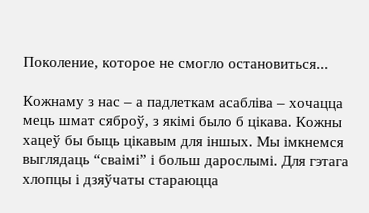Поколение, которое не смогло остановиться...

Кожнаму з нас – а падлеткам асабліва – хочацца мець шмат сяброў, з якімі было б цікава. Кожны хацеў бы быць цікавым для іншых. Мы імкнемся выглядаць “сваімі” і больш дарослымі. Для гэтага хлопцы і дзяўчаты стараюцца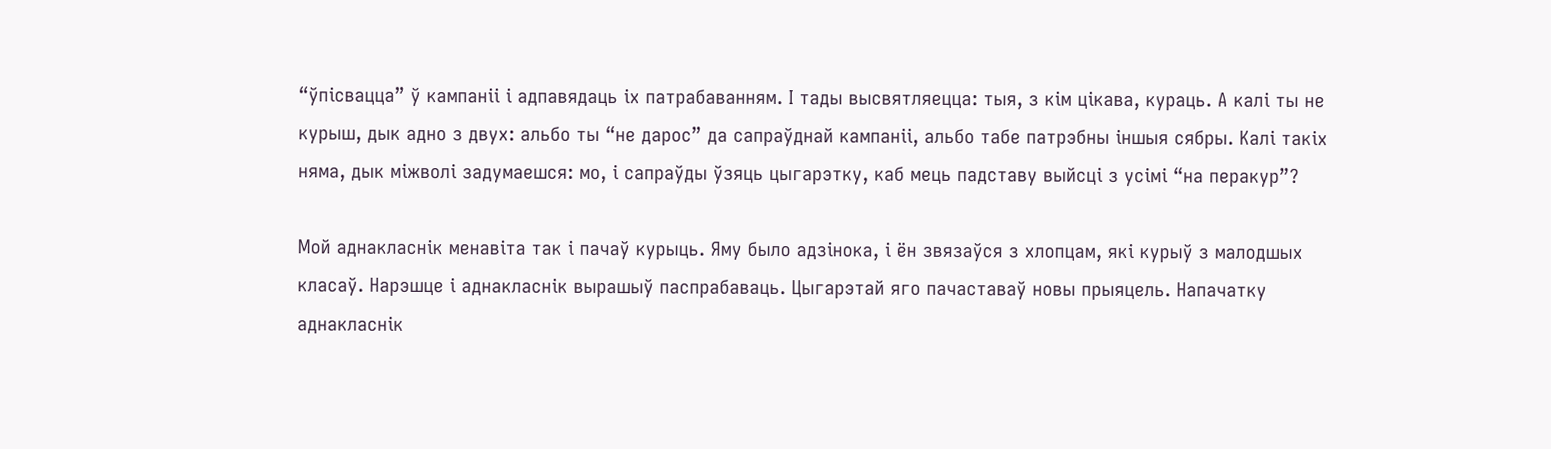“ўпісвацца” ў кампаніі і адпавядаць іх патрабаванням. І тады высвятляецца: тыя, з кім цікава, кураць. А калі ты не курыш, дык адно з двух: альбо ты “не дарос” да сапраўднай кампаніі, альбо табе патрэбны іншыя сябры. Калі такіх няма, дык міжволі задумаешся: мо, і сапраўды ўзяць цыгарэтку, каб мець падставу выйсці з усімі “на перакур”?

Мой аднакласнік менавіта так і пачаў курыць. Яму было адзінока, і ён звязаўся з хлопцам, які курыў з малодшых класаў. Нарэшце і аднакласнік вырашыў паспрабаваць. Цыгарэтай яго пачаставаў новы прыяцель. Напачатку аднакласнік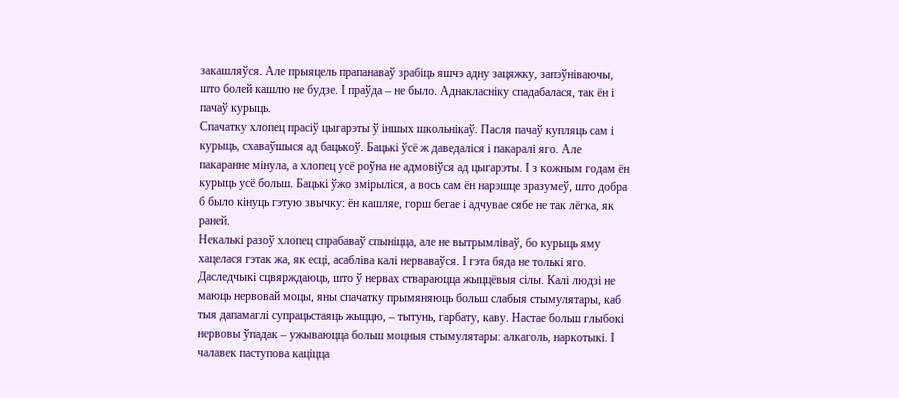закашляўся. Але прыяцель прапанаваў зрабіць яшчэ адну зацяжку, запэўніваючы, што болей кашлю не будзе. І праўда – не было. Аднакласніку спадабалася, так ён і пачаў курыць.
Спачатку хлопец прасіў цыгарэты ў іншых школьнікаў. Пасля пачаў купляць сам і курыць, схаваўшыся ад бацькоў. Бацькі ўсё ж даведаліся і пакаралі яго. Але пакаранне мінула, а хлопец усё роўна не адмовіўся ад цыгарэты. І з кожным годам ён курыць усё больш. Бацькі ўжо змірыліся, а вось сам ён нарэшце зразумеў, што добра б было кінуць гэтую звычку: ён кашляе, горш бегае і адчувае сябе не так лёгка, як раней.
Некалькі разоў хлопец спрабаваў спыніцца, але не вытрымліваў, бо курыць яму хацелася гэтак жа, як есці, асабліва калі нерваваўся. І гэта бяда не толькі яго. Даследчыкі сцвярждаюць, што ў нервах ствараюцца жыццёвыя сілы. Калі людзі не маюць нервовай моцы, яны спачатку прымяняюць больш слабыя стымулятары, каб тыя дапамаглі супрацьстаяць жыццю, – тытунь, гарбату, каву. Настае больш глыбокі нервовы ўпадак – ужываюцца больш моцныя стымулятары: алкаголь, наркотыкі. І чалавек паступова каціцца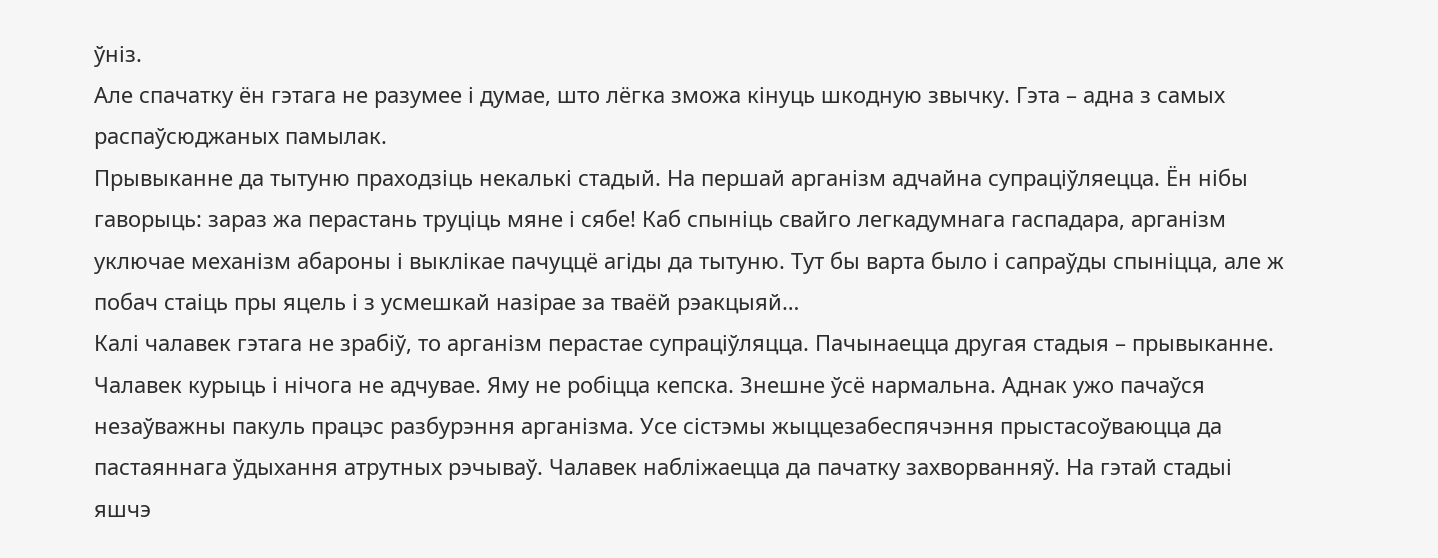ўніз.
Але спачатку ён гэтага не разумее і думае, што лёгка зможа кінуць шкодную звычку. Гэта – адна з самых распаўсюджаных памылак.
Прывыканне да тытуню праходзіць некалькі стадый. На першай арганізм адчайна супраціўляецца. Ён нібы гаворыць: зараз жа перастань труціць мяне і сябе! Каб спыніць свайго легкадумнага гаспадара, арганізм уключае механізм абароны і выклікае пачуццё агіды да тытуню. Тут бы варта было і сапраўды спыніцца, але ж побач стаіць пры яцель і з усмешкай назірае за тваёй рэакцыяй…
Калі чалавек гэтага не зрабіў, то арганізм перастае супраціўляцца. Пачынаецца другая стадыя – прывыканне. Чалавек курыць і нічога не адчувае. Яму не робіцца кепска. Знешне ўсё нармальна. Аднак ужо пачаўся незаўважны пакуль працэс разбурэння арганізма. Усе сістэмы жыццезабеспячэння прыстасоўваюцца да пастаяннага ўдыхання атрутных рэчываў. Чалавек набліжаецца да пачатку захворванняў. На гэтай стадыі яшчэ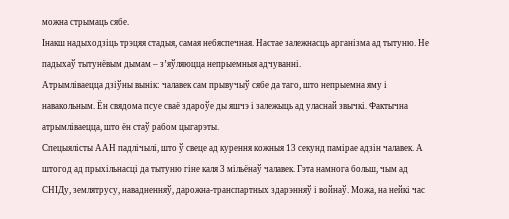можна стрымаць сябе.
Інакш надыходзіць трэцяя стадыя, самая небяспечная. Настае залежнасць арганізма ад тытуню. Не падыхаў тытунёвым дымам – з’яўляюцца непрыемныя адчуванні.
Атрымліваецца дзіўны вынік: чалавек сам прывучыў сябе да таго, што непрыемна яму і навакольным. Ён свядома псуе сваё здароўе ды яшчэ і залежыць ад уласнай звычкі. Фактычна атрымліваецца, што ён стаў рабом цыгарэты.
Спецыялісты ААН падлічылі, што ў свеце ад курення кожныя 13 секунд памірае адзін чалавек. А штогод ад прыхільнасці да тытуню гіне каля 3 мільёнаў чалавек. Гэта намнога больш, чым ад СНІДу, землятрусу, навадненняў, дарожна-транспартных здарэнняў і войнаў. Можа, на нейкі час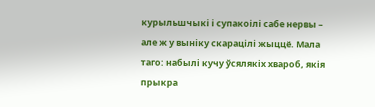курыльшчыкі і супакоілі сабе нервы – але ж у выніку скарацілі жыццё. Мала таго: набылі кучу ўсялякіх хвароб, якія прыкра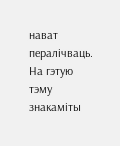нават пералічваць. На гэтую тэму знакаміты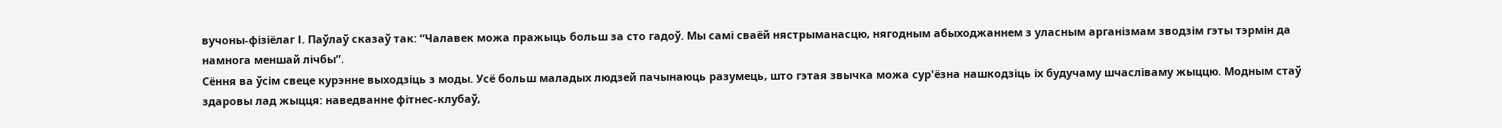вучоны-фізіёлаг І. Паўлаў сказаў так: “Чалавек можа пражыць больш за сто гадоў. Мы самі сваёй нястрыманасцю, нягодным абыходжаннем з уласным арганізмам зводзім гэты тэрмін да намнога меншай лічбы”.
Сёння ва ўсім свеце курэнне выходзіць з моды. Усё больш маладых людзей пачынаюць разумець, што гэтая звычка можа сур'ёзна нашкодзіць іх будучаму шчасліваму жыццю. Модным стаў здаровы лад жыцця: наведванне фітнес-клубаў,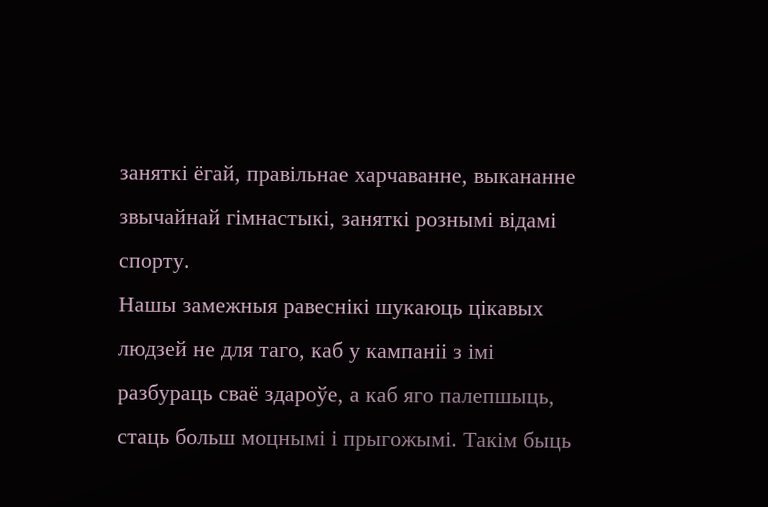заняткі ёгай, правільнае харчаванне, выкананне звычайнай гімнастыкі, заняткі рознымі відамі спорту.
Нашы замежныя равеснікі шукаюць цікавых людзей не для таго, каб у кампаніі з імі разбураць сваё здароўе, а каб яго палепшыць, стаць больш моцнымі і прыгожымі. Такім быць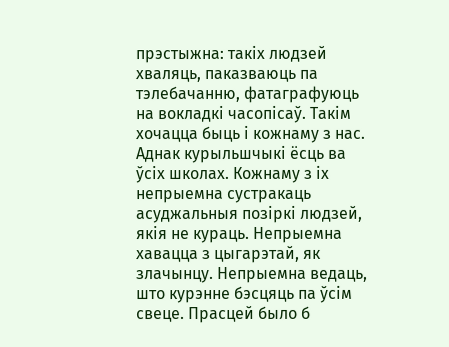прэстыжна: такіх людзей хваляць, паказваюць па тэлебачанню, фатаграфуюць на вокладкі часопісаў. Такім хочацца быць і кожнаму з нас.
Аднак курыльшчыкі ёсць ва ўсіх школах. Кожнаму з іх непрыемна сустракаць асуджальныя позіркі людзей, якія не кураць. Непрыемна хавацца з цыгарэтай, як злачынцу. Непрыемна ведаць, што курэнне бэсцяць па ўсім свеце. Прасцей было б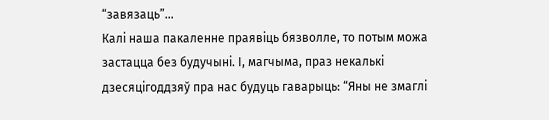“завязаць”…
Калі наша пакаленне праявіць бязволле, то потым можа застацца без будучыні. І, магчыма, праз некалькі дзесяцігоддзяў пра нас будуць гаварыць: “Яны не змаглі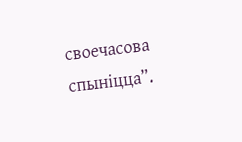своечасова спыніцца”.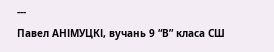---
Павел АНІМУЦКІ, вучань 9 “В” класа СШ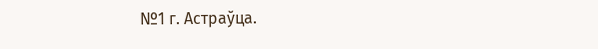№1 г. Астраўца.